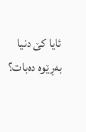ئایا كێ دنیا بە‌ڕێوە‌ دە‌بات؟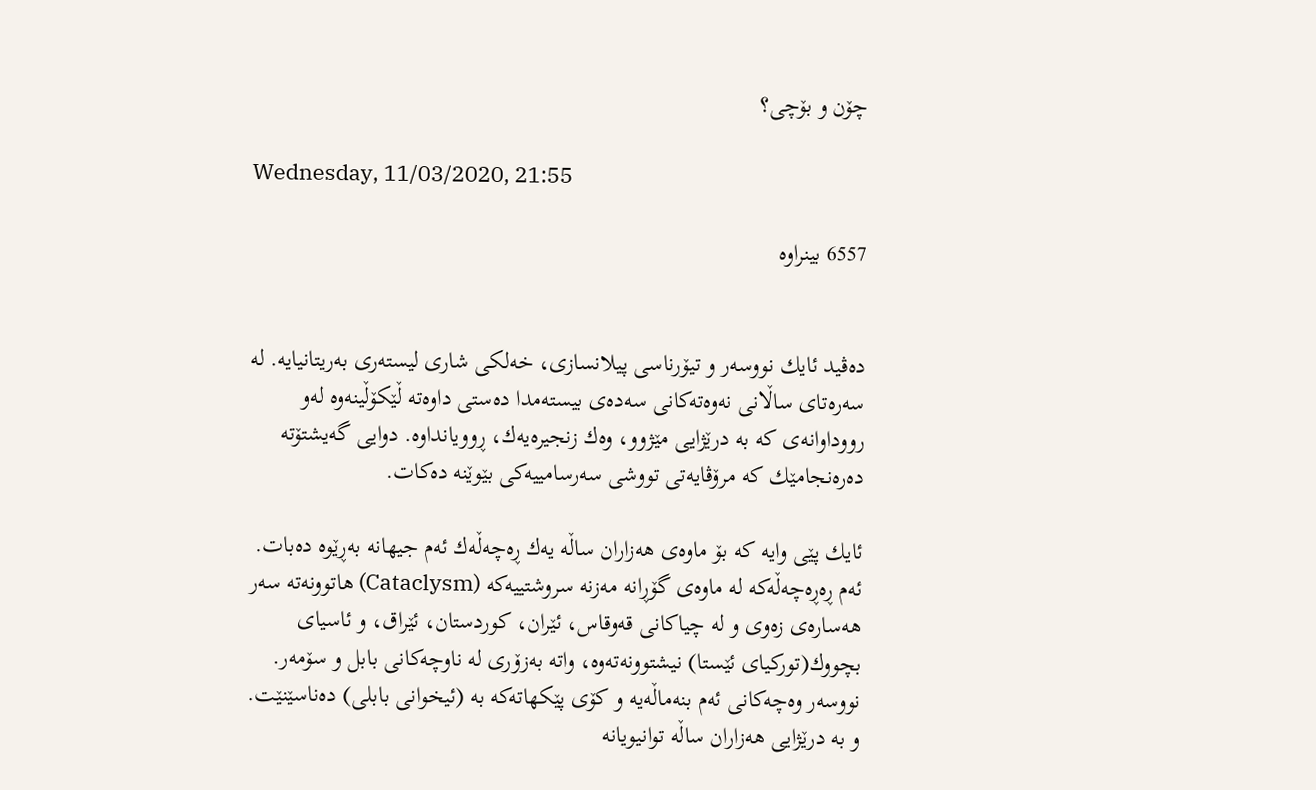چۆن و بۆچی؟

Wednesday, 11/03/2020, 21:55

6557 بینراوە


دە‌ڤید ئایك نووسە‌ر و تیۆرناسی پیلانسازی، خە‌لكی شاری لیستە‌ری بە‌ریتانیایە. لە‌ سە‌رە‌تای ساڵانی نە‌وە‌تە‌كانی سە‌دە‌ی بیستە‌مدا دە‌ستی داوە‌تە‌ ڵێكۆڵینە‌وە‌ لە‌و رووداوانە‌ی كە‌ بە‌ درێژایی مێژوو، وە‌ك زنجیرە‌یە‌ك، ڕوویانداوە‌. دوایی گە‌یشتۆتە‌ دە‌رە‌نجامێك كە‌ مرۆڤایە‌تی توو‌شی سە‌رسامییە‌كی بێوێنە‌ دە‌كات.

ئایك پێی وایە‌ كە‌ بۆ ماوە‌ی ھە‌زاران ساڵە‌ یە‌ك ڕە‌چە‌ڵە‌ك ئە‌م جیھانە‌ بە‌ڕێوە‌ دە‌بات.
ئە‌م ڕەڕە‌چە‌ڵە‌كە‌ لە‌ ماوە‌ی گۆڕانە‌ مە‌زنە‌ سروشتییە‌كە‌ (Cataclysm) ھاتوونە‌تە‌ سە‌ر ھە‌سارە‌ی زە‌وی و لە‌ چیاكانی قە‌وقاس، ئێران، كوردستان، ئێراق، و ئاسیای بچووك(توركیای ئێستا) نیشتوونە‌تە‌وە‌، واتە‌ بەزۆری لە‌ ناوچە‌كانی بابل و سۆمە‌ر.  نووسە‌ر وە‌چە‌كانی ئە‌م بنە‌ماڵە‌یە‌ و كۆی پێكھاتە‌كە‌ بە‌ (ئیخوانی بابلی) دە‌ناسێنێت.
و بە‌ درێژایی ھە‌زاران ساڵە‌ توانیویانە‌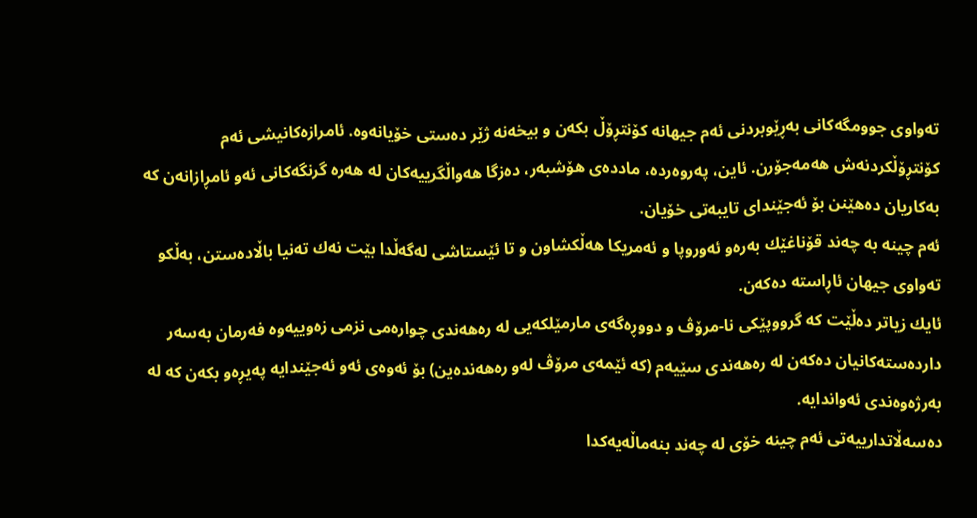تە‌واوی جوومگە‌كانی بە‌ڕێوبردنی ئە‌م جیھانە‌ كۆنتڕۆڵ بکەن و بیخەنە ژێر دەستی خۆیانەوە. ئامرازە‌كانیشی ئە‌م كۆنتڕۆڵكردنە‌ش ھە‌مە‌جۆرن. ئاین، پە‌روە‌ردە، ماددە‌ی ھۆشبە‌ر، دە‌زگا ھە‌واڵگرییە‌كان لە‌ ھە‌رە‌ گرنگە‌كانی ئە‌و ئامڕازانە‌ن كە‌ بە‌كاریان دە‌ھێنن بۆ ئە‌جێندای تایبە‌تی خۆیان.
ئە‌م چینە‌ بە‌ چە‌ند قۆناغێك بە‌رە‌و ئە‌وروپا و ئە‌مریكا ھە‌ڵكشاون و تا ئێستاشی لە‌گە‌ڵدا بێت نە‌ك تە‌نیا باڵادە‌ستن، بە‌ڵكو تە‌واوی جیھان ئاڕاستە‌ دە‌كە‌ن.
ئایك زیاتر دە‌ڵێت كە‌ گرووپێكی نا-مرۆڤ و دووڕە‌گە‌ی مارمێلكە‌یی لە‌ رە‌ھە‌ندی چوارە‌می نزمی زە‌وییە‌وە‌ فە‌رمان بە‌سە‌ر داردە‌ستە‌كانیان دە‌كە‌ن لە‌ رە‌ھە‌ندی سێیە‌م (كە‌ ئێمە‌ی مرۆڤ لە‌و رە‌ھە‌ندە‌ین) بۆ ئە‌وە‌ی ئە‌و ئە‌جێندایە‌ پە‌یڕە‌و بكە‌ن كە‌ لە‌ بە‌رژە‌وە‌ندی ئە‌واندایە‌.
دە‌سە‌ڵاتدارییە‌تی ئە‌م چینە‌ خۆی لە‌ چە‌ند بنە‌ماڵە‌یە‌كدا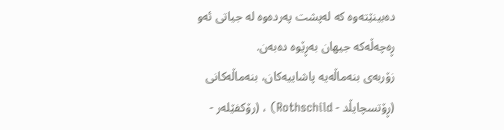دە‌بینێتە‌وە‌ كە‌ لە‌پشت پە‌ردە‌وە‌ لە‌ جیاتی ئە‌و ڕە‌چە‌ڵە‌كە‌ جیھان بە‌ڕێوە‌ دە‌بە‌ن.
زۆربە‌ی بنە‌ماڵە‌یە‌ پاشاییە‌كان، بنە‌ماڵە‌كانی (ڕۆتسچایڵد - Rothschild) ، (رۆكفێلە‌ر -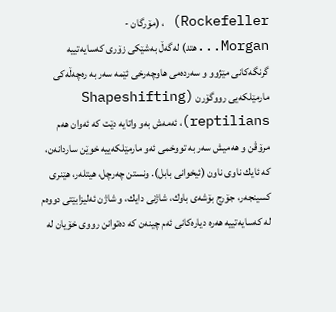Rockefeller) ، (مۆرگان - Morgan...ھتد) لەگەڵ بە‌شێكی زۆری كە‌سایە‌تییە‌ گرنگە‌كانی مێژوو و سە‌ردە‌می ھاوچە‌رخی ئێمە‌ سە‌ر بە‌ رە‌چە‌ڵە‌كی مارمێلكە‌یی رووگۆرن (Shapeshifting reptilians)، ئە‌مە‌ش بە‌و واتایە‌ دێت كە‌ ئە‌وان ھە‌م مرۆڤن و ھە‌میش سە‌ر بە‌ تووخمی ئە‌و مارمێلكە‌ییە‌ خوێن ساردانە‌ن، كە‌ ئایك ناوی ناون (ئیخوانی بابل). ونستن چە‌رچل، ھیتلە‌ر، ھێنری كسینجە‌ر، جۆرج بۆشەی باوك، شاژنی دایك، و شاژن ئە‌لیزابێتی دووە‌م لە‌ كە‌سایە‌تییە‌ ھە‌رە‌ دیارە‌كانی ئە‌م چینە‌ن كە‌ دە‌توانن رووی خۆیان لە‌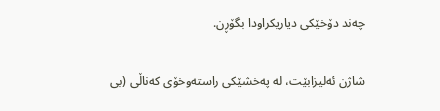چە‌ند دۆخێكی دیاریكراودا بگۆڕن.

شاژن ئە‌لیزابێت، لە‌ پە‌‌خشێكی راستە‌وخۆی كە‌ناڵی (بی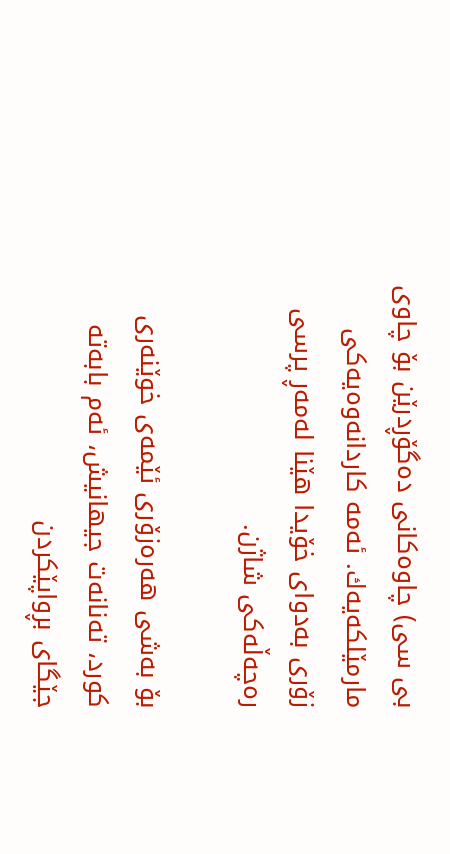بی سی) چاوە‌كانی دە‌گۆڕدرێن بۆ چاوی مارمێلكە‌یە‌ك. ئە‌مە‌ كاردانە‌وە‌یە‌كی زۆری بە‌دوای خۆیدا ھێنا لە‌مە‌ڕ پرسی رە‌چە‌ڵە‌كی شاژن.

بۆ بە‌شی ھە‌رە‌زۆری ئێمە‌ی خوێنە‌ری كورد، تە‌نانە‌ت جیھانیش، ئە‌م بابە‌تە‌ جێگای بڕواپێكردن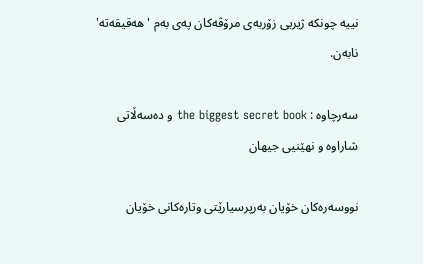نییە‌ چونكە‌ ژیریی زۆربە‌ی مرۆڤە‌كان پە‌ی بە‌م 'ھە‌قیقە‌تە‌' نابەن.

سە‌رچاوە‌ : the biggest secret book و دە‌سە‌ڵاتی شاراوە‌ و نھێنیی جیھان

نووسەرەکان خۆیان بەرپرسیارێتی وتارەکانی خۆیان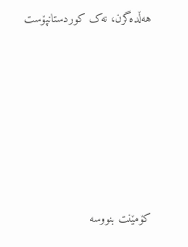هەڵدەگرن، نەک کوردستانپۆست






کۆمێنت بنووسە